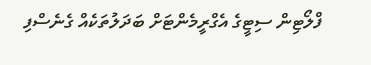ފްލޯޓިން ސިޓީގެ އެގްރީމެންޓަށް ބަދަލުތަކެއް ގެނެސްފި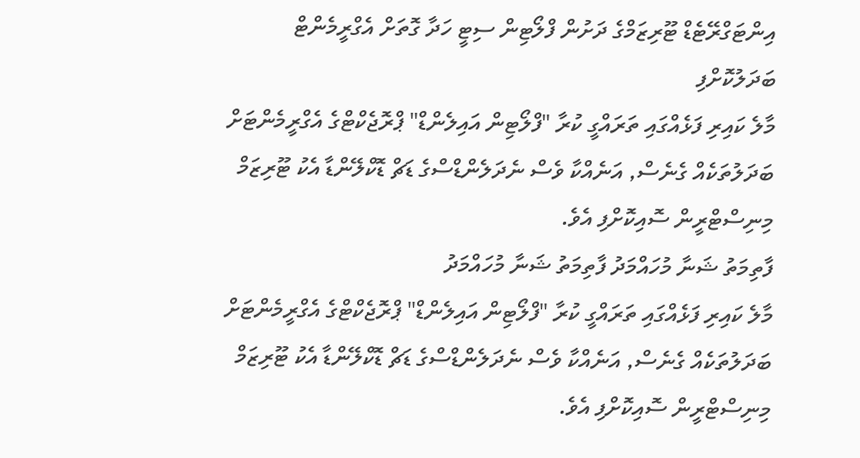އިންޓަގްރޭޓެޑް ޓޫރިޒަމްގެ ދަށުން ފްލޯޓިން ސިޓީ ހަދާ ގޮތަށް އެގްރީމެންޓް ބަދަލުކޮށްފި
މާލެ ކައިރި ފަޅެއްގައި ތަރައްގީ ކުރާ "ފްލޯޓިން އައިލެންޑް" ޕްރޮޖެކްޓްގެ އެގްރީމެންޓަށް ބަދަލުތަކެއް ގެނެސް, އަނެއްކާ ވެސް ނެދަލެންޑްސްގެ ޑަޗް ޑޮކްލޭންޑާ އެކު ޓޫރިޒަމް މިނިސްޓްރީން ސޮއިކޮށްފި އެވެ.
ފާތިމަތު ޝަނާ މުހައްމަދު ފާތިމަތު ޝަނާ މުހައްމަދު
މާލެ ކައިރި ފަޅެއްގައި ތަރައްގީ ކުރާ "ފްލޯޓިން އައިލެންޑް" ޕްރޮޖެކްޓްގެ އެގްރީމެންޓަށް ބަދަލުތަކެއް ގެނެސް, އަނެއްކާ ވެސް ނެދަލެންޑްސްގެ ޑަޗް ޑޮކްލޭންޑާ އެކު ޓޫރިޒަމް މިނިސްޓްރީން ސޮއިކޮށްފި އެވެ.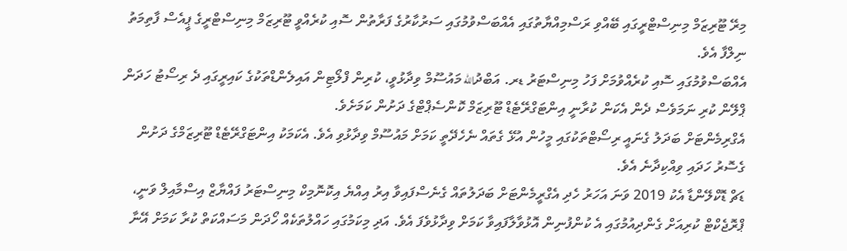މިރޭ ޓޫރިޒަމް މިނިސްޓްރީގައި ބޭއްވި ރަސްމިއްޔާތުގައި އެއްބަސްވުމުގައި ސަރުކާރުގެ ފަރާތުން ސޮއި ކުރެއްވީ ޓޫރިޒަމް މިނިސްޓްރީގެ ޕީއެސް ފާތިމަތު ނިލްފާ އެވެ.
އެއްބަސްވުމުގައި ސޮއި ކުރެއްވުމަށް ފަހު މިނިސްޓަރު ޑރ. އަބްދުالله މައުސޫމް ވިދާޅުވީ، ކުރިން ފްލޯޓިން އައިލެންޑްތަކުގެ ކައިރީގައި ދެ ރިސޯޓު ހަދަން ޕްލޭން ކުރި ނަމަވެސް ދެން އެކަން ކުރާނީ އިންޓަގްރޭޓެޑް ޓޫރިޒަމް ކޮންސެޕްޓްގެ ދަށުން ކަމަށެވެ.
އެގްރިމެންޓަށް ބަދަލު ގެނައީ ރިސޯޓްތަކުގައި މީހުން އުޅޭ ގެތައް ނެހެދޭތީ ކަމަށް މައުސޫމް ވިދާޅުވި އެވެ. އެކަމަކު އިންޓަގްރޭޓެޑް ޓޫރިޒަމްގެ ދަށުން ގެސޮރު ހަދައި ވިއްކިދާނެ އެވެ.
ޑަޗް ޑޮކްލޭންޑާ އެކު 2019 ވަނަ އަހަރު ހެދި އެގްރީމެންޓަށް ބަދަލުތައް ގެނެސްފައިވާ އިރު އިއްޔެ އިކޮނޮމިކް މިނިސްޓަރު ފައްޔާޒް އިސްމާއިލް ވަނީ، ޕްރޮޖެކްޓް ކުރިއަށް ގެންދިއުމުގައި އެ ކުންފުނިން އޮޅުވާލާފައިވާ ކަމަށް ވިދާޅުވެފަ އެވެ. އަދި މިކަމުގައި ހައްލުތަކެއް ހޯދަން މަސައްކަތް ކުރާ ކަމަށް އޭނާ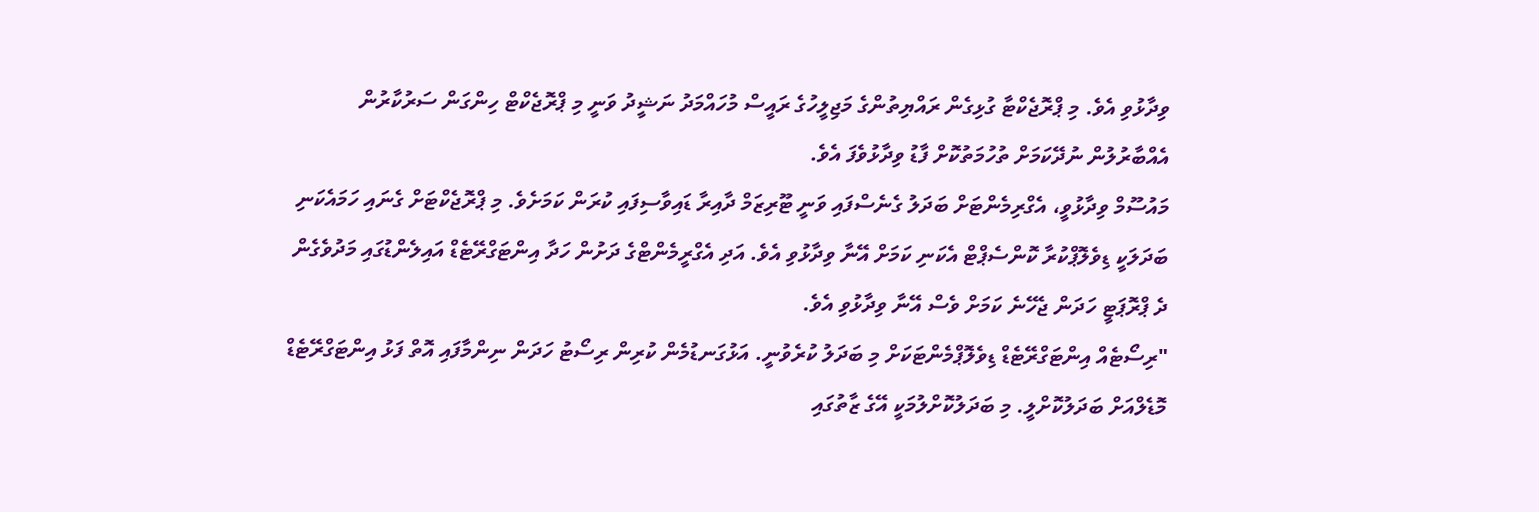ވިދާޅުވި އެވެ. މި ޕްރޮޖެކްޓާ ގުޅިގެން ރައްޔިތުންގެ މަޖިލީހުގެ ރައީސް މުހައްމަދު ނަޝީދު ވަނީ މި ޕްރޮޖެކްޓް ހިންގަން ސަރުކާރުން އެއްބާރުލުން ނުދޭކަމަށް ތުހުމަތުކޮށް ފާޑު ވިދާޅުވެފަ އެވެ.
މައުސޫމް ވިދާޅުވީ، އެގްރިމެންޓަށް ބަދަލު ގެނެސްފައި ވަނީ ޓޫރިޒަމް ދާއިރާ ޑައިވާސިފައި ކުރަން ކަމަށެވެ. މި ޕްރޮޖެކްޓަށް ގެނައި ހަމައެކަނި ބަދަލަކީ ޑިވެލޮޕްކުރާ ކޮންސެޕްޓް އެކަނި ކަމަށް އޭނާ ވިދާޅުވި އެވެ. އަދި އެގްރީމެންޓްގެ ދަށުން ހަދާ އިންޓަގްރޭޓެޑް އައިލެންޑުގައި މަދުވެގެން ދެ ޕްރޮޕަޓީ ހަދަން ޖެހޭނެ ކަމަށް ވެސް އޭނާ ވިދާޅުވި އެވެ.
"ރިސޯޓެއް އިންޓަގްރޭޓެޑް ޑިވެލޮޕްމެންޓަކަށް މި ބަދަލު ކުރެވުނީ. އަޅުގަނޑުމެން ކުރިން ރިސޯޓު ހަދަން ނިންމާފައި އޮތް ފަޅު އިންޓަގްރޭޓެޑް މޮޑެލްއަށް ބަދަލުކޮށްލީ. މި ބަދަލުކޮށްލުމަކީ އޭގެ ޒާތުގައި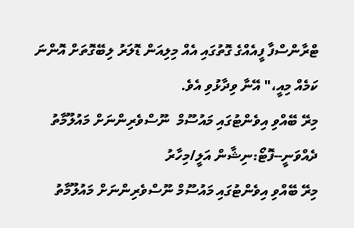ޓްރާންސްފާ ފީއެއްގެ ގޮތުގައި އެއް މިލިއަން ޑޮލަރު ލިބޭގޮތަށް އޮންނަ ކަމެއް މިއީ،" އޭނާ ވިދާޅުވި އެވެ.
މިރޭ ބޭއްވި އިވެންޓުގައި މައުސޫމް  ނޫސްވެރިންނަށް މައުލޫމާތު ދެއްވަނީ--ފޮޓޯ:ނިޝާން އަލީ/މިހާރު
މިރޭ ބޭއްވި އިވެންޓުގައި މައުސޫމް ނޫސްވެރިންނަށް މައުލޫމާތު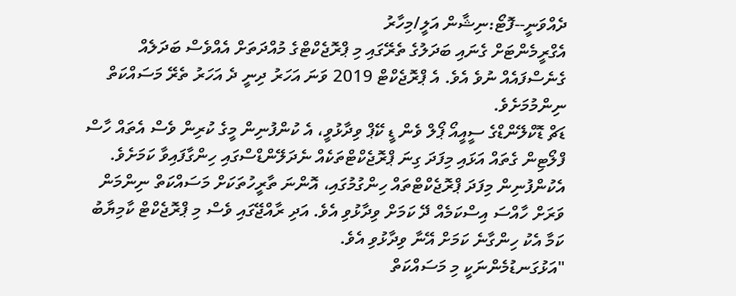ދެއްވަނީ--ފޮޓޯ:ނިޝާން އަލީ/މިހާރު
އެގްރީމެންޓަށް ގެނައި ބަދަލުގެ ތެރޭގައި މި ޕްރޮޖެކްޓްގެ މުއްދަތަށް އެއްވެސް ބަދަލެއް ގެނެސްފައެއް ނުވެ އެވެ. އެ ޕްރޮޖެކްޓް 2019 ވަނަ އަހަރު ދިނީ ދެ އަހަރު ތެރޭ މަސައްކަތް ނިންމުމަށެވެ.
ޑަޗް ޑޮކްލޭންޑްގެ ސީއީއޯ ޕޯލް ވެން ޑީ ކޭޕް ވިދާޅުވީ، އެ ކުންފުނިން މީގެ ކުރިން ވެސް އެތައް ހާސް ފްލޯޓިން ގެތައް އަޅައި މިފަދަ ގިނަ ޕްރޮޖެކްޓްތަކެއް ނެދަލޭންޑްސްގައި ހިންގާފައިވާ ކަމަށެވެ. އެކުންފުނިން މިފަދަ ޕްރޮޖެކްޓްތައް ހިންގުމުގައި، އޮންނަ ތާރީހުތަކަށް މަސައްކަތް ނިންމަން ވަރަށް ހާއްސަ އިސްކަމެއް ދޭ ކަމަށް ވިދާޅުވި އެވެ. އަދި ރާއްޖޭގައި ވެސް މި ޕްރޮޖެކްޓް ކާމިޔާބު ކަމާ އެކު ހިންގާނެ ކަމަށް އޭނާ ވިދާޅުވި އެވެ.
"އަޅުގަނޑުމެންނަކީ މި މަސައްކަތް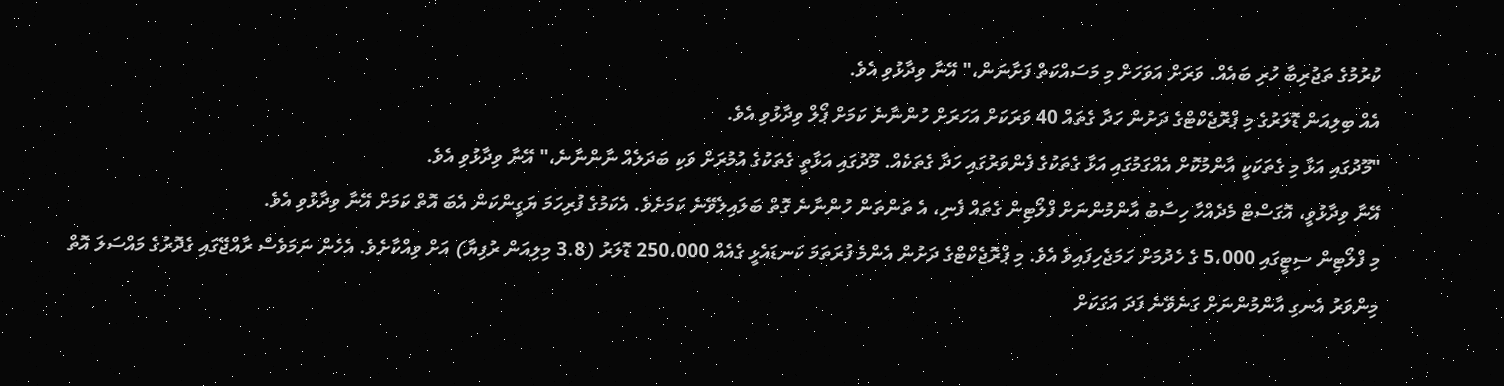ކުރުމުގެ ތަޖުރިބާ ހުރި ބައެއް. ވަރަށް އަވަހަށް މި މަސައްކަތް ފަށާނަން،" އޭނާ ވިދާޅުވި އެވެ.
އެއް ބިލިއަން ޑޮލަރުގެ މި ޕްރޮޖެކްޓްގެ ދަށުން ހަދާ ގެތައް 40 ވަރަކަށް އަހަރަށް ހުންނާނެ ކަމަށް ޕޯލް ވިދާޅުވި އެވެ.
"މޫދުގައި އަޅާ މި ގެތަކަކީ އާންމުކޮށް އެއްގަމުގައި އަޅާ ގެތަކުގެ ފެންވަރުގައި ހަދާ ގެތަކެއް. މޫދުގައި އަޅާތީ ގެތަކުގެ އުމުރަށް ވަކި ބަދަލެއް ނާންނާނެ،" އޭނާ ވިދާޅުވި އެވެ.
އޭނާ ވިދާޅުވީ، އޮގަސްޓް މެދެއްހާ ހިސާބު އާންމުންނަށް ފްލޯޓިން ގެތައް ފެނި، އެ ތަންތަން ހުންނާނެ ގޮތް ބަލައިލެވޭނެ ކަމަށެވެ. އެކަމުގެ ފުރިހަމަ ޔަގީންކަން އެބަ އޮތް ކަމަށް އޭނާ ވިދާޅުވި އެވެ.
މި ފްލޯޓިން ސިޓީގައި 5،000 ގެ ހެދުމަށް ހަމަޖެހިފައިވެ އެވެ. މި ޕްރޮޖެކްޓްގެ ދަށުން އެންމެ ފުރަތަމަ ކަނޑައެޅީ ގެއެއް 250،000 ޑޮލަރު (3.8 މިލިއަން ރުފިޔާ) އަށް ވިއްކާށެވެ. އެހެން ނަމަވެސް ރާއްޖޭގައި ގެދޮރުގެ މައްސަލަ އޮތް މިންވަރު އެނގި އާންމުންނަށް ގަނެވޭނެ ފަދަ އަގަކަށް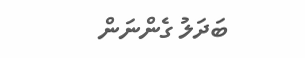ބަދަލު ގެންނަން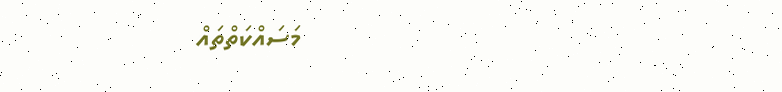މަސައްކަތްތައް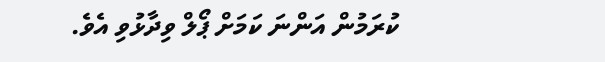ކުރަމުން އަންނަ ކަމަށް ޕޯލް ވިދާޅުވި އެވެ.